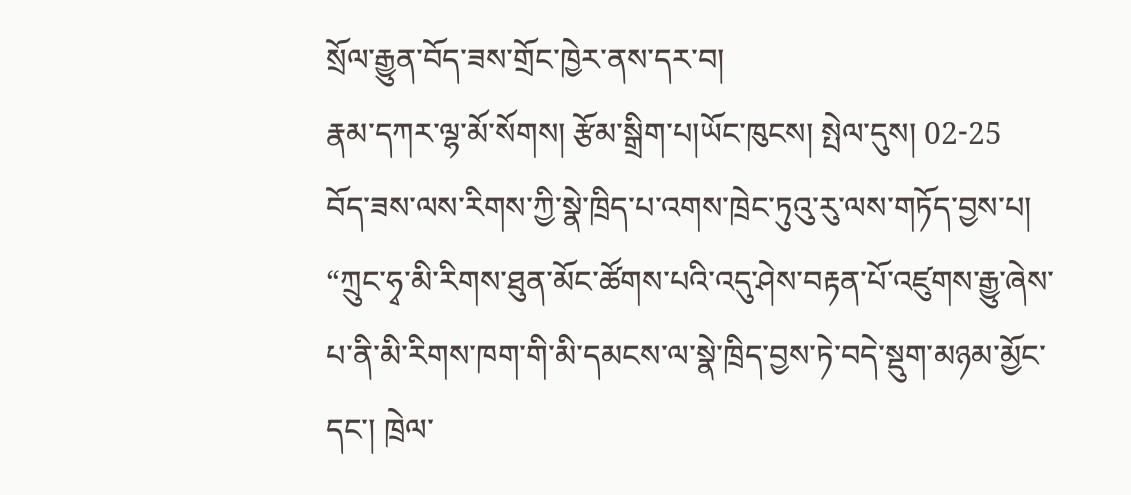སྲོལ་རྒྱུན་བོད་ཟས་གྲོང་ཁྱེར་ནས་དར་བ།
རྣམ་དཀར་ལྷ་མོ་སོགས། རྩོམ་སྒྲིག་པ།ཡོང་ཁུངས། སྤེལ་དུས། 02-25
བོད་ཟས་ལས་རིགས་ཀྱི་སྣེ་ཁྲིད་པ་འགས་ཁྲེང་ཏུའུ་རུ་ལས་གཏོད་བྱས་པ།
“ཀྲུང་ཧྭ་མི་རིགས་ཐུན་མོང་ཚོགས་པའི་འདུ་ཤེས་བརྟན་པོ་འཛུགས་རྒྱུ་ཞེས་པ་ནི་མི་རིགས་ཁག་གི་མི་དམངས་ལ་སྣེ་ཁྲིད་བྱས་ཏེ་བདེ་སྡུག་མཉམ་མྱོང་དང་། ཁྲེལ་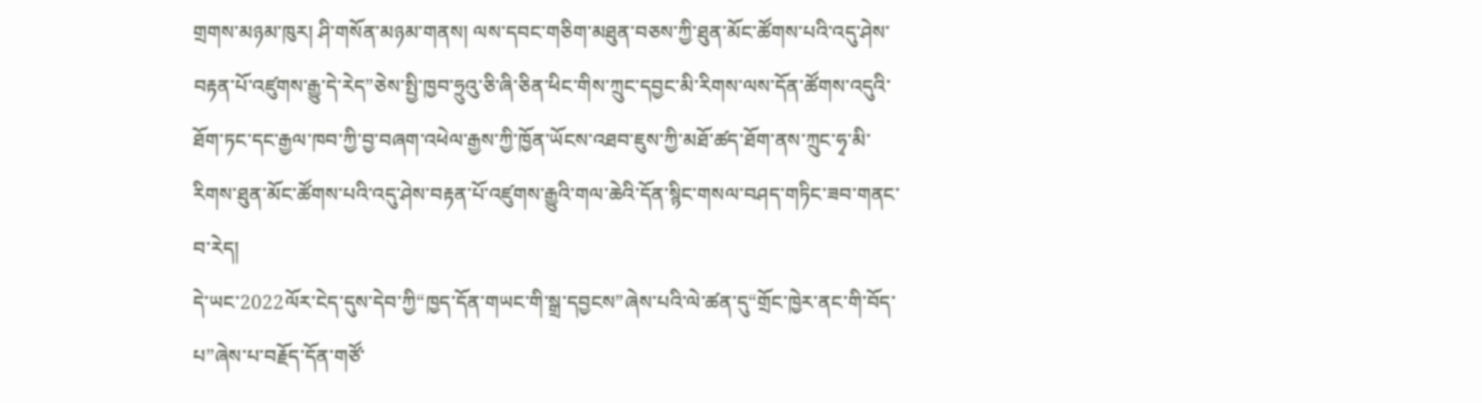གྲགས་མཉམ་ཁུར། ཤི་གསོན་མཉམ་གནས། ལས་དབང་གཅིག་མཐུན་བཅས་ཀྱི་ཐུན་མོང་ཚོགས་པའི་འདུ་ཤེས་བརྟན་པོ་འཛུགས་རྒྱུ་དེ་རེད”ཅེས་སྤྱི་ཁྱབ་ཧྲུའུ་ཅི་ཞི་ཅིན་ཕིང་གིས་ཀྲུང་དབྱང་མི་རིགས་ལས་དོན་ཚོགས་འདུའི་ཐོག་ཏང་དང་རྒྱལ་ཁབ་ཀྱི་བྱ་བཞག་འཕེལ་རྒྱས་ཀྱི་ཁྱོན་ཡོངས་འཐབ་ཇུས་ཀྱི་མཐོ་ཚད་ཐོག་ནས་ཀྲུང་ཧྭ་མི་རིགས་ཐུན་མོང་ཚོགས་པའི་འདུ་ཤེས་བརྟན་པོ་འཛུགས་རྒྱུའི་གལ་ཆེའི་དོན་སྙིང་གསལ་བཤད་གཏིང་ཟབ་གནང་བ་རེད།
དེ་ཡང་2022ལོར་ངེད་དུས་དེབ་ཀྱི“ཁྱད་དོན་གཡང་གི་སྒྲ་དབྱངས”ཞེས་པའི་ལེ་ཚན་དུ“གྲོང་ཁྱེར་ནང་གི་བོད་པ”ཞེས་པ་བརྗོད་དོན་གཙོ་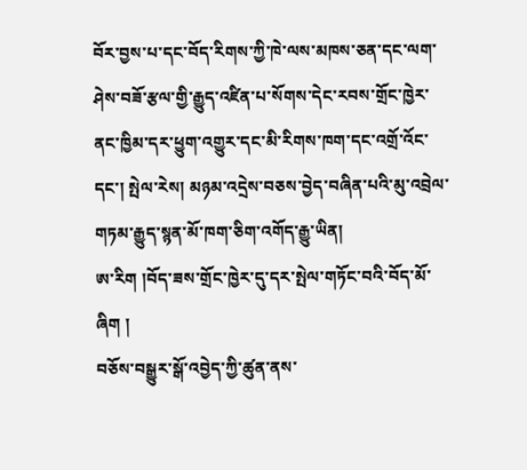བོར་བྱས་པ་དང་བོད་རིགས་ཀྱི་ཁེ་ལས་མཁས་ཅན་དང་ལག་ཤེས་བཟོ་རྩལ་གྱི་རྒྱུད་འཛིན་པ་སོགས་དེང་རབས་གྲོང་ཁྱེར་ནང་ཁྱིམ་དར་ཕྱུག་འགྱུར་དང་མི་རིགས་ཁག་དང་འགྲོ་འོང་དང་། སྤེལ་རེས། མཉམ་འདྲེས་བཅས་བྱེད་བཞིན་པའི་མུ་འབྲེལ་གཏམ་རྒྱུད་སྙན་མོ་ཁག་ཅིག་འགོད་རྒྱུ་ཡིན།
ཨ་རིག །བོད་ཟས་གྲོང་ཁྱེར་དུ་དར་སྤེལ་གཏོང་བའི་བོད་མོ་ཞིག །
བཅོས་བསྒྱུར་སྒོ་འབྱེད་ཀྱི་ཚུན་ནས་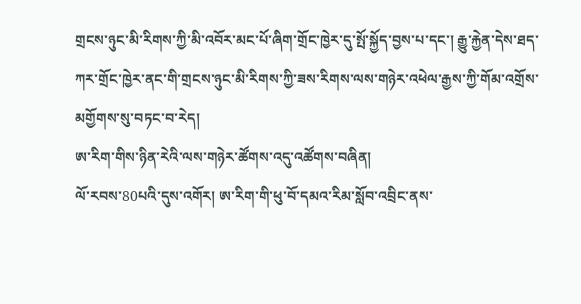གྲངས་ཉུང་མི་རིགས་ཀྱི་མི་འབོར་མང་པོ་ཞིག་གྲོང་ཁྱེར་དུ་སྤོ་སྐྱོད་བྱས་པ་དང་། རྒྱུ་རྐྱེན་དེས་ཐད་ཀར་གྲོང་ཁྱེར་ནང་གི་གྲངས་ཉུང་མི་རིགས་ཀྱི་ཟས་རིགས་ལས་གཉེར་འཕེལ་རྒྱས་ཀྱི་གོམ་འགྲོས་མགྱོགས་སུ་བཏང་བ་རེད།
ཨ་རིག་གིས་ཉིན་རེའི་ལས་གཉེར་ཚོགས་འདུ་འཚོགས་བཞིན།
ལོ་རབས་80པའི་དུས་འགོར། ཨ་རིག་གི་ཕུ་བོ་དམའ་རིམ་སློབ་འབྲིང་ནས་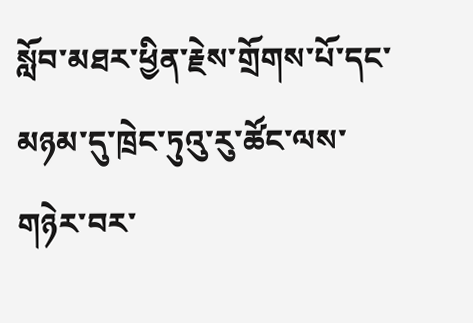སློབ་མཐར་ཕྱིན་རྗེས་གྲོགས་པོ་དང་མཉམ་དུ་ཁྲེང་ཏུའུ་རུ་ཚོང་ལས་གཉེར་བར་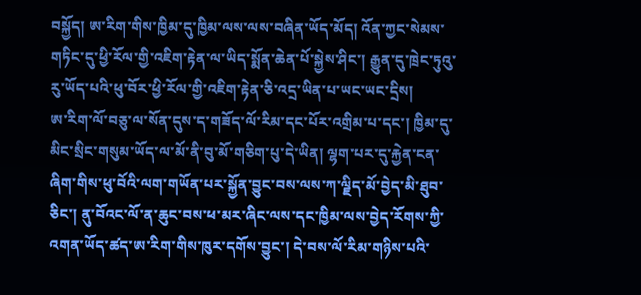བསྐྱོད། ཨ་རིག་གིས་ཁྱིམ་དུ་ཁྱིམ་ལས་ལས་བཞིན་ཡོད་མོད། འོན་ཀྱང་སེམས་གཏིང་དུ་ཕྱི་རོལ་གྱི་འཇིག་རྟེན་ལ་ཡིད་སྨོན་ཆེན་པོ་སྐྱེས་ཤིང་། རྒྱུན་དུ་ཁྲེང་ཏུའུ་རུ་ཡོད་པའི་ཕུ་བོར་ཕྱི་རོལ་གྱི་འཇིག་རྟེན་ཅི་འདྲ་ཡིན་པ་ཡང་ཡང་དྲིས།
ཨ་རིག་ལོ་བཅུ་ལ་སོན་དུས་ད་གཟོད་ལོ་རིམ་དང་པོར་འགྲིམ་པ་དང་། ཁྱིམ་དུ་མིང་སྲིང་གསུམ་ཡོད་ལ་མོ་ནི་བུ་མོ་གཅིག་པུ་དེ་ཡིན། ལྷག་པར་དུ་རྐྱེན་ངན་ཞིག་གིས་ཕུ་བོའི་ལག་གཡོན་པར་སྐྱོན་བྱུང་བས་ལས་ཀ་ལྗིད་མོ་བྱེད་མི་ཐུབ་ཅིང་། ནུ་བོའང་ལོ་ན་ཆུང་བས་ཕ་མར་ཞིང་ལས་དང་ཁྱིམ་ལས་བྱེད་རོགས་ཀྱི་འགན་ཡོད་ཚད་ཨ་རིག་གིས་ཁུར་དགོས་བྱུང་། དེ་བས་ལོ་རིམ་གཉིས་པའི་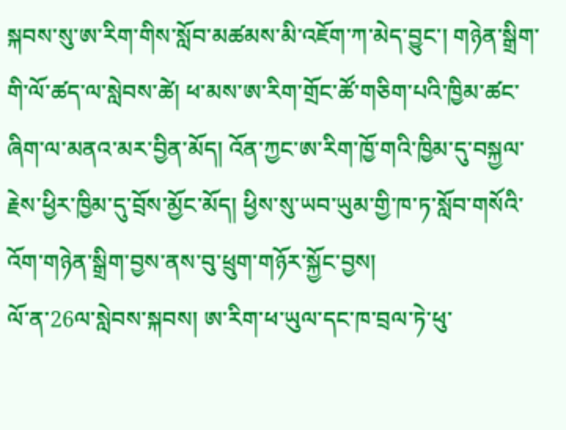སྐབས་སུ་ཨ་རིག་གིས་སློབ་མཚམས་མི་འཇོག་ཀ་མེད་བྱུང་། གཉེན་སྒྲིག་གི་ལོ་ཚད་ལ་སླེབས་ཚེ། ཕ་མས་ཨ་རིག་གྲོང་ཚོ་གཅིག་པའི་ཁྱིམ་ཚང་ཞིག་ལ་མནའ་མར་བྱིན་མོད། འོན་ཀྱང་ཨ་རིག་ཁྱོ་གའི་ཁྱིམ་དུ་བསྐྱལ་རྗེས་ཕྱིར་ཁྱིམ་དུ་བྲོས་མྱོང་མོད། ཕྱིས་སུ་ཡབ་ཡུམ་གྱི་ཁ་ཏ་སློབ་གསོའི་འོག་གཉེན་སྒྲིག་བྱས་ནས་བུ་ཕྲུག་གཉོར་སྐྱོང་བྱས།
ལོ་ན་26ལ་སླེབས་སྐབས། ཨ་རིག་ཕ་ཡུལ་དང་ཁ་བྲལ་ཏེ་ཕུ་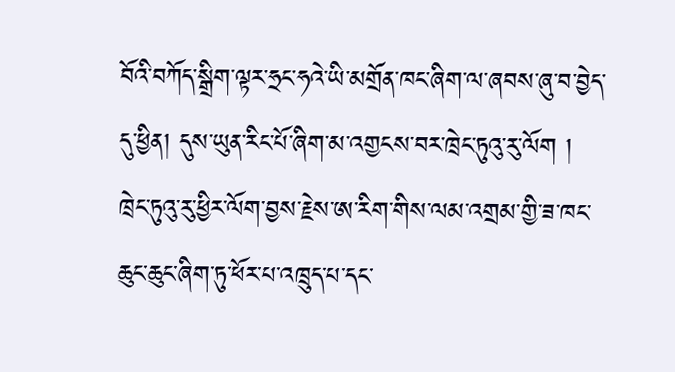བོའི་བཀོད་སྒྲིག་ལྟར་ཧྲང་ཧའེ་ཡི་མགྲོན་ཁང་ཞིག་ལ་ཞབས་ཞུ་བ་བྱེད་དུ་ཕྱིན། དུས་ཡུན་རིང་པོ་ཞིག་མ་འགྱངས་བར་ཁྲེང་ཏུའུ་རུ་ལོག །
ཁྲེང་ཏུའུ་རུ་ཕྱིར་ལོག་བྱས་རྗེས་ཨ་རིག་གིས་ལམ་འགྲམ་གྱི་ཟ་ཁང་ཆུང་ཆུང་ཞིག་ཏུ་ཕོར་པ་འཁྲུད་པ་དང་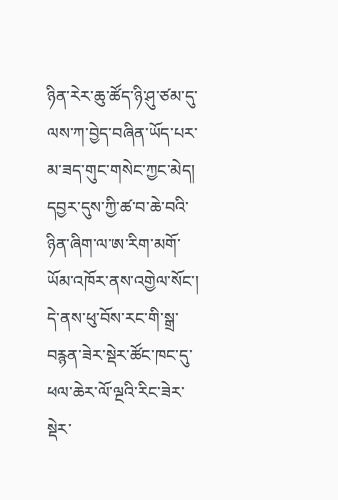ཉིན་རེར་ཆུ་ཚོད་ཉི་ཤུ་ཙམ་དུ་ལས་ཀ་བྱེད་བཞིན་ཡོད་པར་མ་ཟད་གུང་གསེང་ཀྱང་མེད། དབྱར་དུས་ཀྱི་ཚ་བ་ཆེ་བའི་ཉིན་ཞིག་ལ་ཨ་རིག་མགོ་ཡོམ་འཁོར་ནས་འགྱེལ་སོང་། དེ་ནས་ཕུ་བོས་རང་གི་སྒྲ་བརྙན་ཟེར་སྡེར་ཚོང་ཁང་དུ་ཕལ་ཆེར་ལོ་ལྔའི་རིང་ཟེར་སྡེར་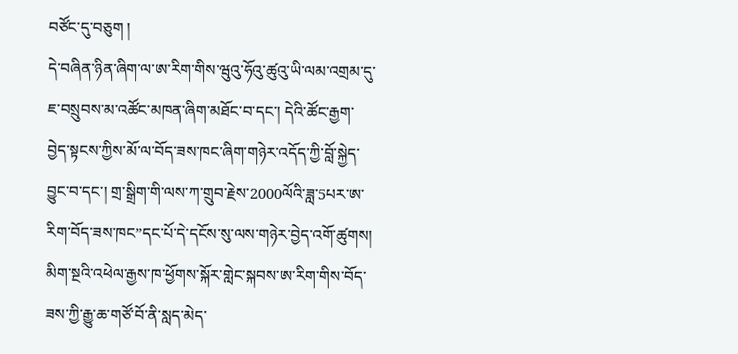བཙོང་དུ་བཅུག །
དེ་བཞིན་ཉིན་ཞིག་ལ་ཨ་རིག་གིས་ཝུའུ་ཧོའུ་ཚུའུ་ཡི་ལམ་འགྲམ་དུ་ཇ་བསྲུབས་མ་འཚོང་མཁན་ཞིག་མཐོང་བ་དང་། དེའི་ཚོང་རྒྱག་བྱེད་སྟངས་ཀྱིས་མོ་ལ་བོད་ཟས་ཁང་ཞིག་གཉེར་འདོད་ཀྱི་བློ་སྐྱེད་བྱུང་བ་དང་། གྲ་སྒྲིག་གི་ལས་ཀ་གྲུབ་རྗེས་2000ལོའི་ཟླ་5པར་ཨ་རིག་བོད་ཟས་ཁང”དང་པོ་དེ་དངོས་སུ་ལས་གཉེར་བྱེད་འགོ་ཚུགས།
མིག་སྔའི་འཕེལ་རྒྱས་ཁ་ཕྱོགས་སྐོར་གླེང་སྐབས་ཨ་རིག་གིས་བོད་ཟས་ཀྱི་རྒྱུ་ཆ་གཙོ་བོ་ནི་སླད་མེད་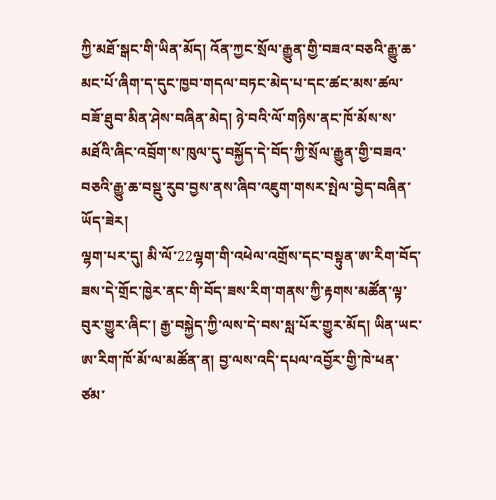ཀྱི་མཐོ་སྒང་གི་ཡིན་མོད། འོན་ཀྱང་སྲོལ་རྒྱུན་གྱི་བཟའ་བཅའི་རྒྱུ་ཆ་མང་པོ་ཞིག་ད་དུང་ཁྱབ་གདལ་བཏང་མེད་པ་དང་ཚང་མས་ཚལ་བཟོ་ཐུབ་མིན་ཤེས་བཞིན་མེད། ཉེ་བའི་ལོ་གཉིས་ནང་ཁོ་མོས་ས་མཐོའི་ཞིང་འབྲོག་ས་ཁུལ་དུ་བསྐྱོད་དེ་བོད་ཀྱི་སྲོལ་རྒྱུན་གྱི་བཟའ་བཅའི་རྒྱུ་ཆ་བསྡུ་རུབ་བྱས་ནས་ཞིབ་འཇུག་གསར་སྤེལ་བྱེད་བཞིན་ཡོད་ཟེར།
ལྷག་པར་དུ། མི་ལོ་22ལྷག་གི་འཕེལ་འགྲོས་དང་བསྟུན་ཨ་རིག་བོད་ཟས་དེ་གྲོང་ཁྱེར་ནང་གི་བོད་ཟས་རིག་གནས་ཀྱི་རྟགས་མཚོན་ལྟ་བུར་གྱུར་ཞིང་། རྒྱ་བསྐྱེད་ཀྱི་ལས་དེ་བས་སླ་པོར་གྱུར་མོད། ཡིན་ཡང་ཨ་རིག་ཁོ་མོ་ལ་མཚོན་ན། བྱ་ལས་འདི་དཔལ་འབྱོར་གྱི་ཁེ་ཕན་ཙམ་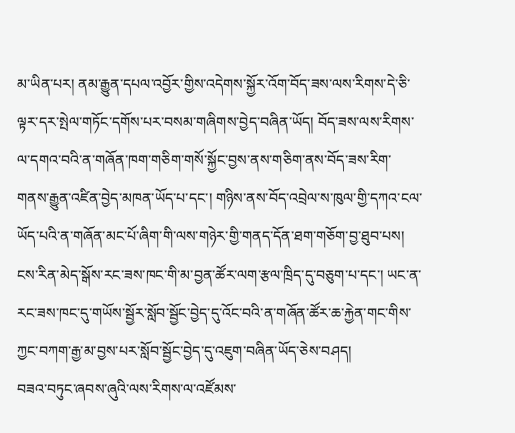མ་ཡིན་པར། ནམ་རྒྱུན་དཔལ་འབྱོར་གྱིས་འདེགས་སྐྱོར་འོག་བོད་ཟས་ལས་རིགས་དེ་ཅི་ལྟར་དར་སྤེལ་གཏོང་དགོས་པར་བསམ་གཞིགས་བྱེད་བཞིན་ཡོད། བོད་ཟས་ལས་རིགས་ལ་དགའ་བའི་ན་གཞོན་ཁག་གཅིག་གསོ་སྐྱོང་བྱས་ནས་གཅིག་ནས་བོད་ཟས་རིག་གནས་རྒྱུན་འཛིན་བྱེད་མཁན་ཡོད་པ་དང་། གཉིས་ནས་བོད་འབྲེལ་ས་ཁུལ་གྱི་དཀའ་ངལ་ཡོད་པའི་ན་གཞོན་མང་པོ་ཞིག་གི་ལས་གཉེར་གྱི་གནད་དོན་ཐག་གཅོག་བྱ་ཐུབ་པས། ངས་རིན་མེད་སྒོས་རང་ཟས་ཁང་གི་མ་བྱན་ཚོར་ལག་རྩལ་ཁྲིད་དུ་བཅུག་པ་དང་། ཡང་ན་རང་ཟས་ཁང་དུ་གཡོས་སྦྱོར་སློབ་སྦྱོང་བྱེད་དུ་འོང་བའི་ན་གཞོན་ཚོར་ཆ་རྐྱེན་གང་གིས་ཀྱང་བཀག་རྒྱ་མ་བྱས་པར་སློབ་སྦྱོང་བྱེད་དུ་འཇུག་བཞིན་ཡོད་ཅེས་བཤད།
བཟའ་བཏུང་ཞབས་ཞུའི་ལས་རིགས་ལ་འཛོམས་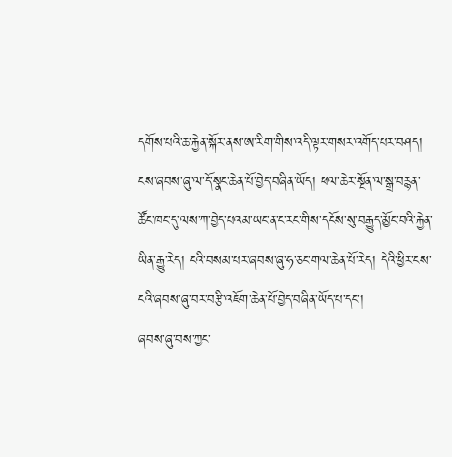དགོས་པའི་ཆ་རྐྱེན་སྐོར་ནས་ཨ་རིག་གིས་འདི་ལྟར་གསར་འགོད་པར་བཤད།
ངས་ཞབས་ཞུ་ལ་དོ་སྣང་ཆེན་པོ་བྱེད་བཞིན་ཡོད། ཕལ་ཆེར་སྔོན་ལ་སྒྲ་བརྙན་ཚོང་ཁང་དུ་ལས་ཀ་བྱེད་པའམ་ཡང་ན་ང་རང་གིས་དངོས་སུ་བརྒྱུད་མྱོང་བའི་རྐྱེན་ཡིན་རྒྱུ་རེད། ངའི་བསམ་པར་ཞབས་ཞུ་ཧ་ཅང་གལ་ཆེན་པོ་རེད། དེའི་ཕྱིར་ངས་ངའི་ཞབས་ཞུ་བར་བརྩི་འཇོག་ཆེན་པོ་བྱེད་བཞིན་ཡོད་པ་དང་།
ཞབས་ཞུ་བས་ཀྱང་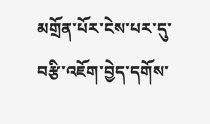མགྲོན་པོར་ངེས་པར་དུ་བརྩི་འཇོག་བྱེད་དགོས་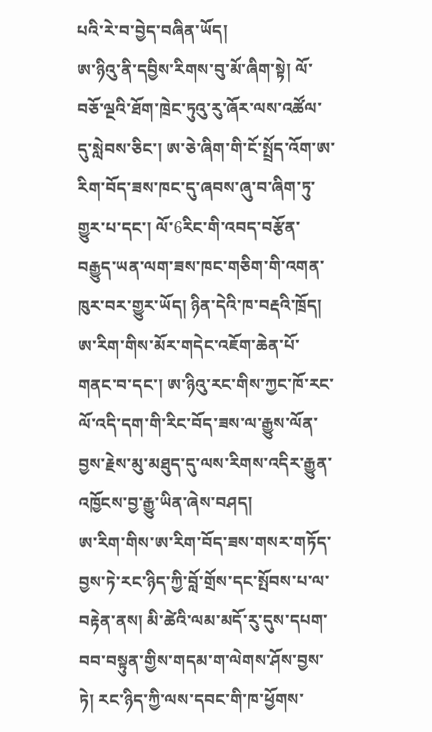པའི་རེ་བ་བྱེད་བཞིན་ཡོད།
ཨ་ཉིའུ་ནི་དབྱིས་རིགས་བུ་མོ་ཞིག་སྟེ། ལོ་བཅོ་ལྔའི་ཐོག་ཁྲེང་ཏུའུ་རུ་ཞོར་ལས་འཚོལ་དུ་སླེབས་ཅིང་། ཨ་ཅེ་ཞིག་གི་ངོ་སྤྲོད་འོག་ཨ་རིག་བོད་ཟས་ཁང་དུ་ཞབས་ཞུ་བ་ཞིག་ཏུ་གྱུར་པ་དང་། ལོ་6རིང་གི་འབད་བརྩོན་བརྒྱུད་ཡན་ལག་ཟས་ཁང་གཅིག་གི་འགན་ཁུར་བར་གྱུར་ཡོད། ཉིན་དེའི་ཁ་བརྡའི་ཁྲོད། ཨ་རིག་གིས་མོར་གདེང་འཇོག་ཆེན་པོ་གནང་བ་དང་། ཨ་ཉིའུ་རང་གིས་ཀྱང་ཁོ་རང་ལོ་འདི་དག་གི་རིང་བོད་ཟས་ལ་རྒྱུས་ལོན་བྱས་རྗེས་མུ་མཐུད་དུ་ལས་རིགས་འདིར་རྒྱུན་འཁྱོངས་བྱ་རྒྱུ་ཡིན་ཞེས་བཤད།
ཨ་རིག་གིས་ཨ་རིག་བོད་ཟས་གསར་གཏོད་བྱས་ཏེ་རང་ཉིད་ཀྱི་བློ་གྲོས་དང་སྤོབས་པ་ལ་བརྟེན་ནས། མི་ཚེའི་ལམ་མདོ་རུ་དུས་དཔག་བབ་བསྟུན་གྱིས་གདམ་ག་ལེགས་ཤོས་བྱས་ཏེ། རང་ཉིད་ཀྱི་ལས་དབང་གི་ཁ་ཕྱོགས་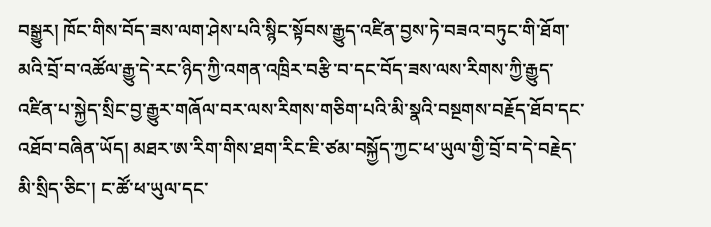བསྒྱུར། ཁོང་གིས་བོད་ཟས་ལག་ཤེས་པའི་སྙིང་སྟོབས་རྒྱུད་འཛིན་བྱས་ཏེ་བཟའ་བཏུང་གི་ཐོག་མའི་བྲོ་བ་འཚོལ་རྒྱུ་དེ་རང་ཉིད་ཀྱི་འགན་འཁྲིར་བརྩི་བ་དང་བོད་ཟས་ལས་རིགས་ཀྱི་རྒྱུད་འཛིན་པ་སྐྱེད་སྲིང་བྱ་རྒྱུར་གཞོལ་བར་ལས་རིགས་གཅིག་པའི་མི་སྣའི་བསྔགས་བརྗོད་ཐོབ་དང་འཐོབ་བཞིན་ཡོད། མཐར་ཨ་རིག་གིས་ཐག་རིང་ཇི་ཙམ་བསྐྱོད་ཀྱང་ཕ་ཡུལ་གྱི་བྲོ་བ་དེ་བརྗེད་མི་སྲིད་ཅིང་། ང་ཚོ་ཕ་ཡུལ་དང་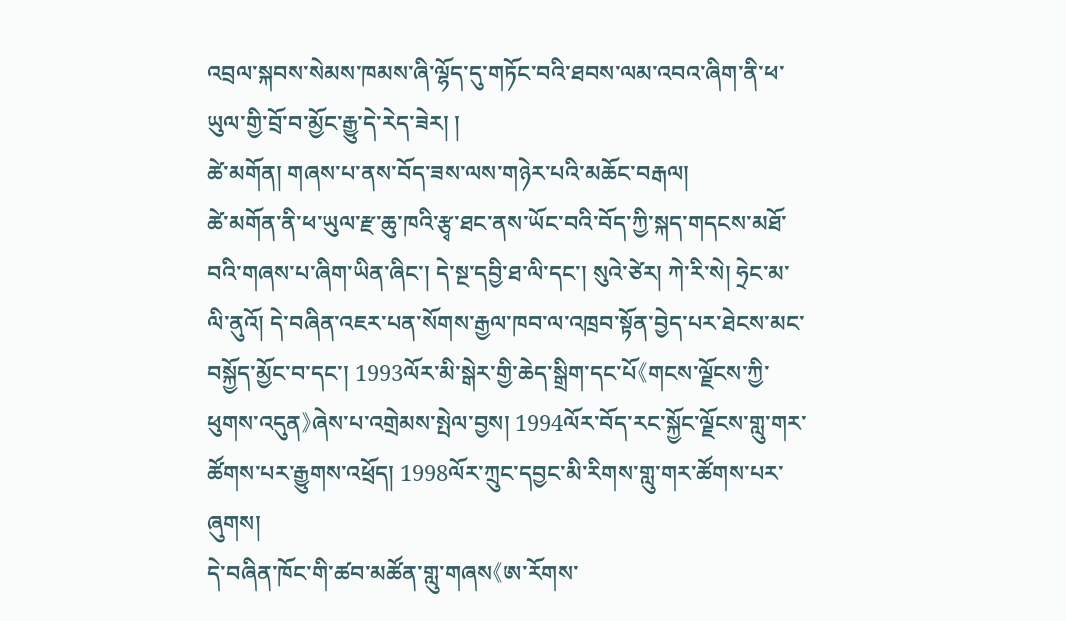འབྲལ་སྐབས་སེམས་ཁམས་ཞི་ལྷོད་དུ་གཏོང་བའི་ཐབས་ལམ་འབའ་ཞིག་ནི་ཕ་ཡུལ་གྱི་བྲོ་བ་མྱོང་རྒྱུ་དེ་རེད་ཟེར། །
ཚེ་མགོན། གཞས་པ་ནས་བོད་ཟས་ལས་གཉེར་པའི་མཆོང་བརྒལ།
ཚེ་མགོན་ནི་ཕ་ཡུལ་རྫ་ཆུ་ཁའི་རྩྭ་ཐང་ནས་ཡོང་བའི་བོད་ཀྱི་སྐད་གདངས་མཐོ་བའི་གཞས་པ་ཞིག་ཡིན་ཞིང་། དེ་སྔ་དབྱི་ཐ་ལི་དང་། སུའེ་ཙེར། ཀེ་རི་སེ། ཧྲེང་མ་ལི་ནུའོ། དེ་བཞིན་འཇར་པན་སོགས་རྒྱལ་ཁབ་ལ་འཁྲབ་སྟོན་བྱེད་པར་ཐེངས་མང་བསྐྱོད་མྱོང་བ་དང་། 1993ལོར་མི་སྒེར་གྱི་ཆེད་སྒྲིག་དང་པོ《གངས་ལྗོངས་ཀྱི་ཕུགས་འདུན》ཞེས་པ་འགྲེམས་སྤེལ་བྱས། 1994ལོར་བོད་རང་སྐྱོང་ལྗོངས་གླུ་གར་ཚོགས་པར་རྒྱུགས་འཕྲོད། 1998ལོར་ཀྲུང་དབྱང་མི་རིགས་གླུ་གར་ཚོགས་པར་ཞུགས།
དེ་བཞིན་ཁོང་གི་ཚབ་མཚོན་གླུ་གཞས《ཨ་རོགས་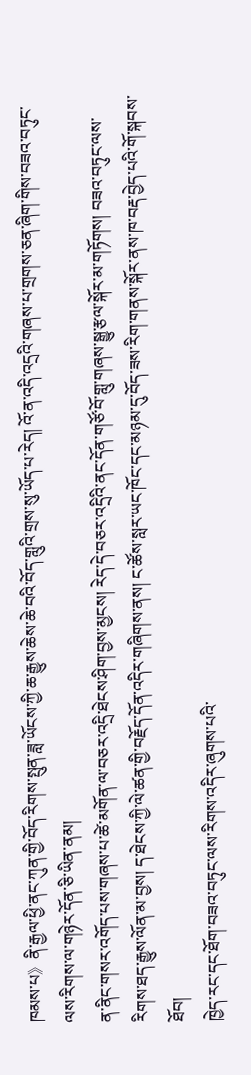ཁམས་པ》ནི་རྒྱལ་ཕྱི་ནང་ཀུན་གྱི་བོད་རིགས་སྤུན་ཟླ་ཡོངས་ཀྱི་ཆ་རྒྱུས་ཆེས་ཆེ་བའི་བོད་གླུའི་གྲས་སུ་ཡོད་པ་རེད། འོ་ན་འདི་འདྲའི་གཞས་པ་གྲགས་ཅན་ཞིག་གིས་བཟའ་བཏུང་ལས་རིགས་ལ་གཉེར་དོན་ཅི་ཡིན་ནམ།
ན་ནིང་གསར་འགོད་པས་གཞས་པ་ཚེ་མགོན་ལ་བཅར་འདྲི་ཐེངས་ཤིག་བྱས་མྱངས། རེད་དེ་བཅར་འདྲིའི་ནང་དོན་གཙོ་བོ་གླུ་གཞས་སྒྱུ་རྩལ་སྐོར་མ་གཏོགས། བཟའ་བཏུང་ལས་རིགས་ཐད་རྒྱུས་ལོན་མ་བྱས། ད་ཐེངས་ཀྱི་ལེ་ཚན་གྱི་བརྗོད་དོན་འདིར་གཞིགས་ནས། ང་ཚོས་སླར་ཡང་ཁོང་དང་མཉམ་དུ་བོད་ཟས་རིག་གནས་སྐོར་ནས་ཁ་བརྡ་བྱེད་པའི་གོ་སྐབས་ཐོབ།
ཁྱེད་རང་དང་ཐོག་བཟའ་བཏུང་ལས་རིགས་འདིར་ཞུགས་པའི་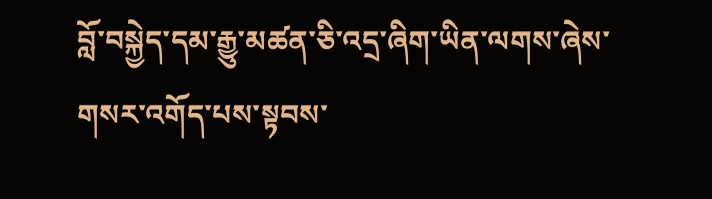བློ་བསྐྱེད་དམ་རྒྱུ་མཚན་ཅི་འདྲ་ཞིག་ཡིན་ལགས་ཞེས་གསར་འགོད་པས་སྟབས་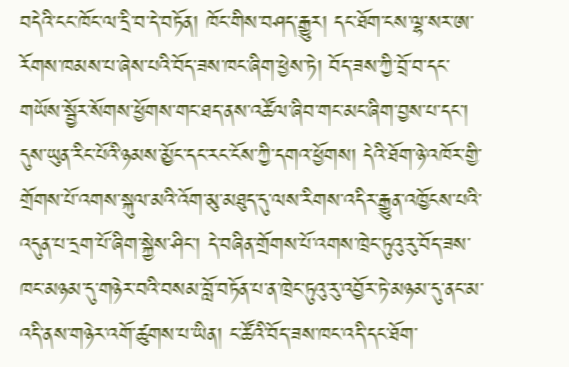བདེའི་ངང་ཁོང་ལ་དྲི་བ་དེ་བཏོན། ཁོང་གིས་བཤད་རྒྱུར། དང་ཐོག་ངས་ལྷ་སར་ཨ་རོགས་ཁམས་པ་ཞེས་པའི་བོད་ཟས་ཁང་ཞིག་ཕྱེས་ཏེ། བོད་ཟས་ཀྱི་བྲོ་བ་དང་གཡོས་སྦྱོར་སོགས་ཕྱོགས་གང་ཐད་ནས་འཚོལ་ཞིབ་གང་མང་ཞིག་བྱས་པ་དང་། དུས་ཡུན་རིང་པོའི་ཉམས་མྱོང་དང་རང་ངོས་ཀྱི་དགའ་ཕྱོགས། དེའི་ཐོག་ཉེ་འཁོར་གྱི་གྲོགས་པོ་འགས་སྐུལ་མའི་འོག་མུ་མཐུད་དུ་ལས་རིགས་འདིར་རྒྱུན་འཁྱོངས་པའི་འདུན་པ་དྲག་པོ་ཞིག་སྐྱེས་ཤིང་། དེ་བཞིན་གྲོགས་པོ་འགས་ཁྲེང་ཏུའུ་རུ་བོད་ཟས་ཁང་མཉམ་དུ་གཉེར་བའི་བསམ་བློ་བཏོན་པ་ན་ཁྲེང་ཏུའུ་རུ་འབྱོར་ཏེ་མཉམ་དུ་ནང་མ་འདི་ནས་གཉེར་འགོ་ཚུགས་པ་ཡིན། ང་ཚོའི་བོད་ཟས་ཁང་འདི་དང་ཐོག་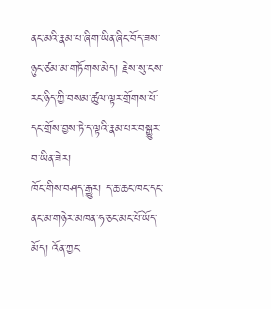ནང་མའི་རྣམ་པ་ཞིག་ཡིན་ཞིང་བོད་ཟས་ཉུང་ཙམ་མ་གཏོགས་མེད། རྗེས་སུ་ངས་རང་ཉིད་ཀྱི་བསམ་ཚུལ་ལྟར་གྲོགས་པོ་དང་གྲོས་བྱས་ཏེ་ད་ལྟའི་རྣམ་པར་བསྒྱུར་བ་ཡིན་ཟེར།
ཁོང་གིས་བཤད་རྒྱུར། ད་ཆ་ཆང་ཁང་དང་ནང་མ་གཉེར་མཁན་ཧ་ཅང་མང་པོ་ཡོད་མོད། འོན་ཀྱང་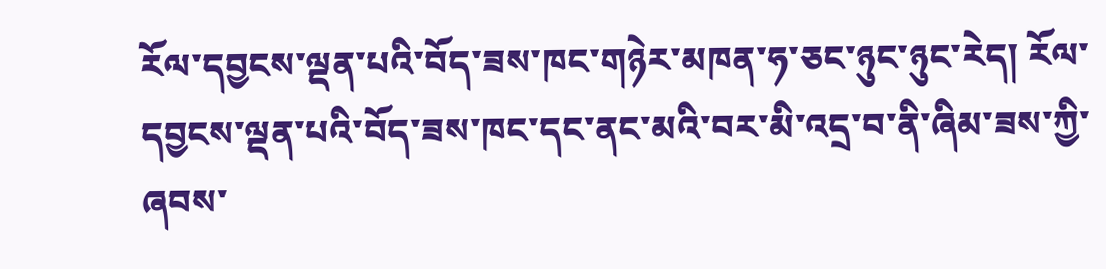རོལ་དབྱངས་ལྡན་པའི་བོད་ཟས་ཁང་གཉེར་མཁན་ཧ་ཅང་ཉུང་ཉུང་རེད། རོལ་དབྱངས་ལྡན་པའི་བོད་ཟས་ཁང་དང་ནང་མའི་བར་མི་འདྲ་བ་ནི་ཞིམ་ཟས་ཀྱི་ཞབས་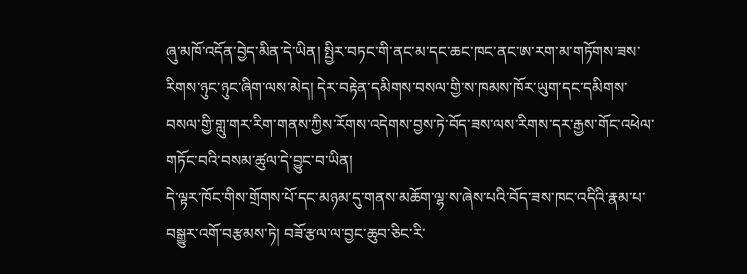ཞུ་མཁོ་འདོན་བྱེད་མིན་དེ་ཡིན། སྤྱིར་བཏང་གི་ནང་མ་དང་ཆང་ཁང་ནང་ཨ་རག་མ་གཏོགས་ཟས་རིགས་ཉུང་ཉུང་ཞིག་ལས་མེད། དེར་བརྟེན་དམིགས་བསལ་གྱི་ས་ཁམས་ཁོར་ཡུག་དང་དམིགས་བསལ་གྱི་གླུ་གར་རིག་གནས་ཀྱིས་རོགས་འདེགས་བྱས་ཏེ་བོད་ཟས་ལས་རིགས་དར་རྒྱས་གོང་འཕེལ་གཏོང་བའི་བསམ་ཚུལ་དེ་བྱུང་བ་ཡིན།
དེ་ལྟར་ཁོང་གིས་གྲོགས་པོ་དང་མཉམ་དུ་གནས་མཆོག་ལྷ་ས་ཞེས་པའི་བོད་ཟས་ཁང་འདིའི་རྣམ་པ་བསྒྱུར་འགོ་བརྩམས་ཏེ། བཟོ་རྩལ་ལ་བྱང་ཆུབ་ཅིང་རི་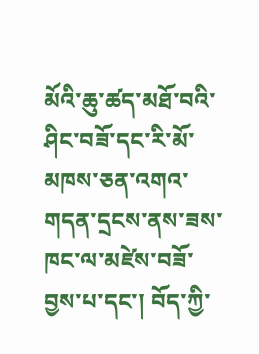མོའི་ཆུ་ཚད་མཐོ་བའི་ཤིང་བཟོ་དང་རི་མོ་མཁས་ཅན་འགའ་གདན་དྲངས་ནས་ཟས་ཁང་ལ་མཛེས་བཟོ་བྱས་པ་དང་། བོད་ཀྱི་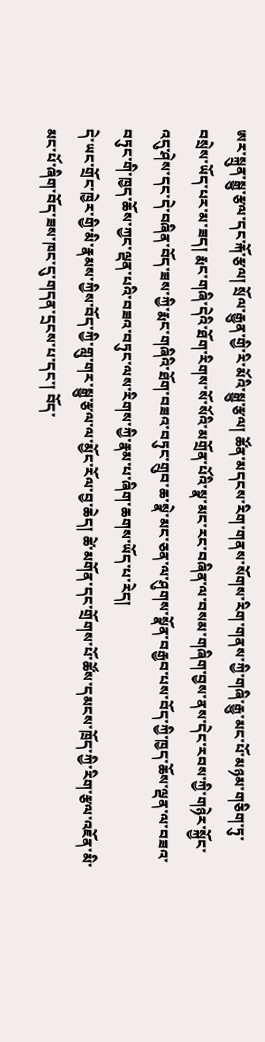ཨར་སྐྲུན་སྒྱུ་རྩལ་དང་རྐོ་རྩལ། སྲོལ་རྒྱུན་གྱི་རི་མོའི་སྒྱུ་རྩལ། ཚོན་མདངས་རིག་གནས་སོགས་རིག་གནས་ཀྱི་གཞི་རྒྱུ་མང་པོ་མཉམ་གཅིག་ཏུ་བསྲེས་ཡོད་པར་མ་ཟད། རྨང་གཞི་དེའི་ཐོག་རིགས་སོ་སོའི་མགྲོན་པོའི་སྣ་མང་རང་བཞིན་ལ་བསམ་གཞིག་བྱས་ནས་དེང་རབས་ཀྱི་གཉེར་སྐྱོང་འདུ་ཤེས་དང་དེ་བཞིན་བོད་ཟས་ཀྱི་རྨང་གཞིའི་ཐོག་བཟའ་བཏུང་གྲུབ་ཆ་སྣེ་མང་ཅན་ལ་ཤུགས་སྣོན་བརྒྱབ་པས་བོད་ཀྱི་ཁྱད་ཆོས་ལྡན་ལ་བཟའ་བཏུང་གི་ཁྱད་ཆོས་ཀྱང་ལྡན་པའི་བཟའ་བཏུང་ལས་རིགས་ཀྱི་རྣམ་པ་ཞིག་ཆགས་ཡོད་པ་རེད།
དེ་ཡང་གྲོང་ཁྱེར་གྱི་མི་རྣམས་ཀྱིས་བོད་ཀྱི་གླུ་གར་སྒྱུ་རྩལ་ལ་མྱོང་རོལ་བྱ་ཆེད། ཚེ་མགོན་དང་གྲོགས་པོ་ཚོས་དམངས་ཁྲོད་ཀྱི་རིག་རྩལ་འཇོན་མི་མང་པོ་ཞིག་བོད་ཟས་ཁང་དུ་གདན་དྲངས་པ་དང་། བོད་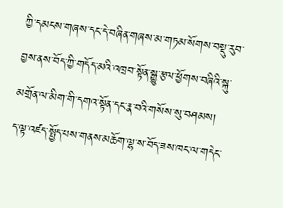ཀྱི་དམངས་གཞས་དང་དེ་བཞིན་གཞས་མ་གཏམ་སོགས་བསྡུ་རུབ་བྱས་ནས་བོད་ཀྱི་གདོད་མའི་འཁྲབ་སྟོན་སྒྱུ་རྩལ་ཕྱོགས་བཞིའི་སྐུ་མགྲོན་ལ་མིག་གི་དགའ་སྟོན་དང་རྣ་བའི་གསོས་སུ་བཤམས།
ད་ལྟ་འཛད་སྤྱོད་པས་གནས་མཆོག་ལྷ་ས་བོད་ཟས་ཁང་ལ་གདེང་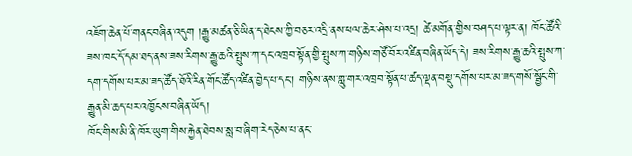འཇོག་ཆེན་པོ་གནང་བཞིན་འདུག །རྒྱུ་མཚན་ཅི་ཡིན་ད་ཐེངས་ཀྱི་བཅར་འདྲི་ནས་ཕལ་ཆེར་ཤེས་པ་འདྲ། ཚེ་མགོན་གྱིས་བཤད་པ་ལྟར་ན། ཁོང་ཚོའི་ཟས་ཁང་དོ་དམ་ཐད་ནས་ཟས་རིགས་རྒྱུ་ཆའི་སྤུས་ཀ་དང་འཁྲབ་སྟོན་གྱི་སྤུས་ཀ་གཉིས་གཙོ་བོར་འཛིན་བཞིན་ཡོད་དེ། ཟས་རིགས་རྒྱུ་ཆའི་སྤུས་ཀ་དག་དགོས་པར་མ་ཟད་ཚོད་ཐོའི་རིན་གོང་ཚོད་འཛིན་བྱེད་པ་དང་། གཉིས་ནས་གླུ་གར་འཁྲབ་སྟོན་པ་ཚད་ལྡན་བསྡུ་དགོས་པར་མ་ཟད་གསོ་སྦྱོང་གི་རྒྱུན་མི་ཆད་པར་འཁྱོངས་བཞིན་ཡོད།
ཁོང་གིས་མི་ནི་ཁོར་ཡུག་གིས་རྐྱེན་ཐེབས་སླ་བ་ཞིག་རེད་ཅེས་པ་ནང་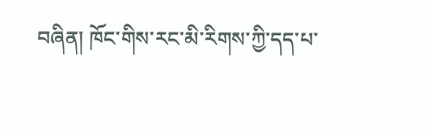བཞིན། ཁོང་གིས་རང་མི་རིགས་ཀྱི་དད་པ་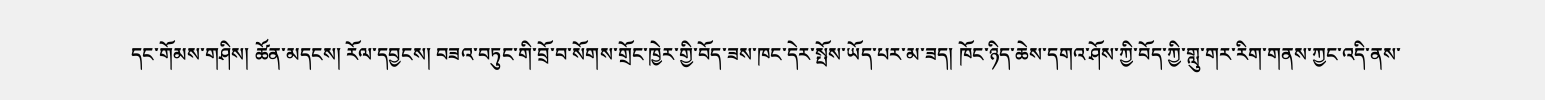དང་གོམས་གཤིས། ཚོན་མདངས། རོལ་དབྱངས། བཟའ་བཏུང་གི་བྲོ་བ་སོགས་གྲོང་ཁྱེར་གྱི་བོད་ཟས་ཁང་དེར་སྤོས་ཡོད་པར་མ་ཟད། ཁོང་ཉིད་ཆེས་དགའ་ཤོས་ཀྱི་བོད་ཀྱི་གླུ་གར་རིག་གནས་ཀྱང་འདི་ནས་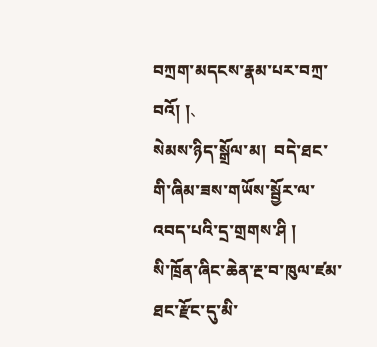བཀྲག་མདངས་རྣམ་པར་བཀྲ་བའོ། །、
སེམས་ཉིད་སྒྲོལ་མ།  བདེ་ཐང་གི་ཞིམ་ཟས་གཡོས་སྦྱོར་ལ་འབད་པའི་དྲ་གྲགས་ཤི །
སི་ཁྲོན་ཞིང་ཆེན་རྔ་བ་ཁུལ་ཛམ་ཐང་རྫོང་དུ་མི་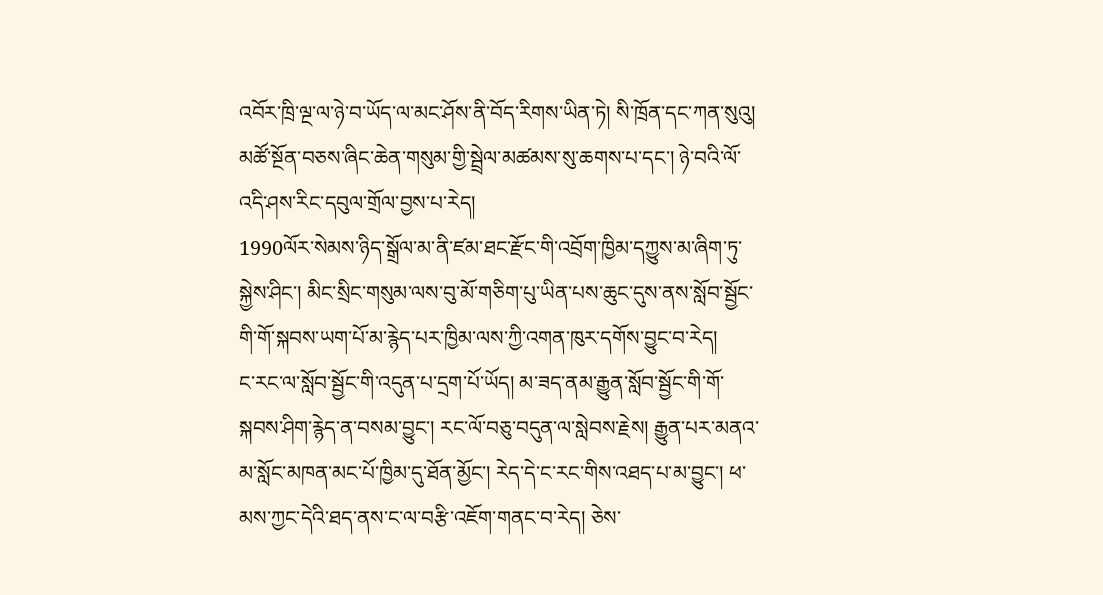འབོར་ཁྲི་ལྔ་ལ་ཉེ་བ་ཡོད་ལ་མང་ཤོས་ནི་བོད་རིགས་ཡིན་ཏེ། སི་ཁྲོན་དང་ཀན་སུའུ། མཚོ་སྔོན་བཅས་ཞིང་ཆེན་གསུམ་གྱི་སྦྲེལ་མཚམས་སུ་ཆགས་པ་དང་། ཉེ་བའི་ལོ་འདི་ཤས་རིང་དབུལ་གྲོལ་བྱས་པ་རེད།
1990ལོར་སེམས་ཉིད་སྒྲོལ་མ་ནི་ཛམ་ཐང་རྫོང་གི་འབྲོག་ཁྱིམ་དཀྱུས་མ་ཞིག་ཏུ་སྐྱེས་ཤིང་། མིང་སྲིང་གསུམ་ལས་བུ་མོ་གཅིག་པུ་ཡིན་པས་ཆུང་དུས་ནས་སློབ་སྦྱོང་གི་གོ་སྐབས་ཡག་པོ་མ་རྙེད་པར་ཁྱིམ་ལས་ཀྱི་འགན་ཁུར་དགོས་བྱུང་བ་རེད།
ང་རང་ལ་སློབ་སྦྱོང་གི་འདུན་པ་དྲག་པོ་ཡོད། མ་ཟད་ནམ་རྒྱུན་སློབ་སྦྱོང་གི་གོ་སྐབས་ཤིག་རྙེད་ན་བསམ་བྱུང་། རང་ལོ་བཅུ་བདུན་ལ་སླེབས་རྗེས། རྒྱུན་པར་མནའ་མ་སློང་མཁན་མང་པོ་ཁྱིམ་དུ་ཐོན་མྱོང་། རེད་དེ་ང་རང་གིས་འཐད་པ་མ་བྱུང་། ཕ་མས་ཀྱང་དེའི་ཐད་ནས་ང་ལ་བརྩི་འཇོག་གནང་བ་རེད། ཅེས་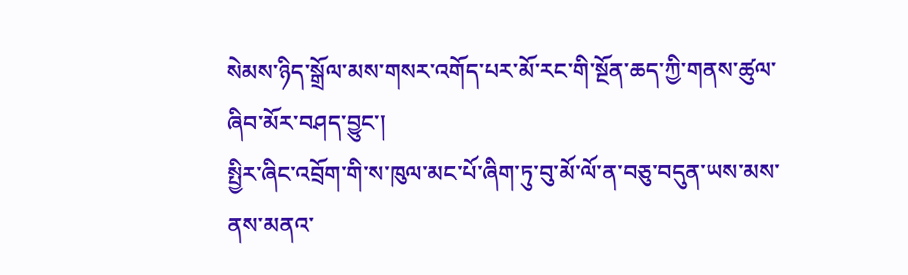སེམས་ཉིད་སྒྲོལ་མས་གསར་འགོད་པར་མོ་རང་གི་སྔོན་ཆད་ཀྱི་གནས་ཚུལ་ཞིབ་མོར་བཤད་བྱུང་།
སྤྱིར་ཞིང་འབྲོག་གི་ས་ཁུལ་མང་པོ་ཞིག་ཏུ་བུ་མོ་ལོ་ན་བཅུ་བདུན་ཡས་མས་ནས་མནའ་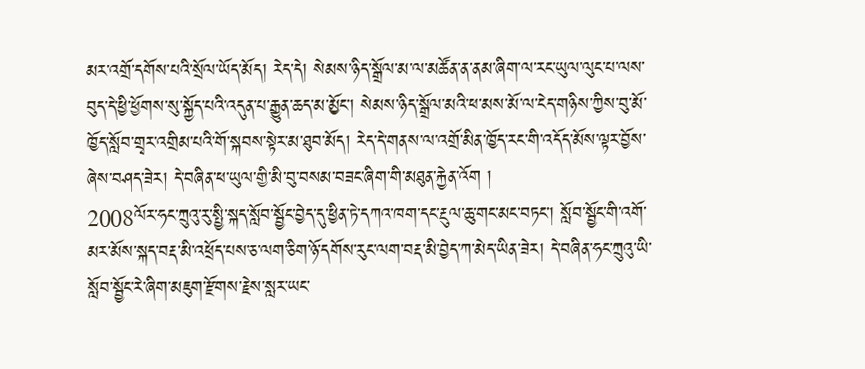མར་འགྲོ་དགོས་པའི་སྲོལ་ཡོད་མོད། རེད་དེ། སེམས་ཉིད་སྒྲོལ་མ་ལ་མཚོན་ན་ནམ་ཞིག་ལ་རང་ཡུལ་ལུང་པ་ལས་བུད་དེ་ཕྱི་ཕྱོགས་སུ་སྐྱོད་པའི་འདུན་པ་རྒྱུན་ཆད་མ་མྱོང་། སེམས་ཉིད་སྒྲོལ་མའི་ཕ་མས་མོ་ལ་ངེད་གཉིས་ཀྱིས་བུ་མོ་ཁྱོད་སློབ་གྲྭར་འགྲིམ་པའི་གོ་སྐབས་སྟེར་མ་ཐུབ་མོད། རེད་དེ་གནས་ལ་འགྲོ་མིན་ཁྱོད་རང་གི་འདོད་མོས་ལྟར་བྱོས་ཞེས་བཤད་ཟེར། དེ་བཞིན་ཕ་ཡུལ་གྱི་མི་བུ་བསམ་བཟང་ཞིག་གི་མཐུན་རྐྱེན་འོག །
2008ལོར་ཧང་ཀྲུའུ་རུ་སྤྱི་སྐད་སློབ་སྦྱོང་བྱེད་དུ་ཕྱིན་ཏེ་དཀའ་ཁག་དང་རྔུལ་ཆུ་གང་མང་བཏང་། སློབ་སྦྱོང་གི་འགོ་མར་མོས་སྐད་བརྡ་མི་འཕྲོད་པས་ཅ་ལག་ཅིག་ཉོ་དགོས་རུང་ལག་བརྡ་མི་བྱེད་ཀ་མེད་ཡིན་ཟེར། དེ་བཞིན་ཧང་ཀྲུའུ་ཡི་སློབ་སྦྱོང་རེ་ཞིག་མཇུག་རྫོགས་རྗེས་སླར་ཡང་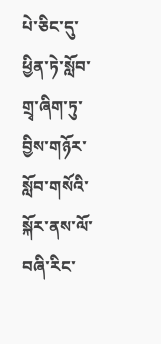པེ་ཅིང་དུ་ཕྱིན་ཏེ་སློབ་གྲྭ་ཞིག་ཏུ་བྱིས་གཉོར་སློབ་གསོའི་སྐོར་ནས་ལོ་བཞི་རིང་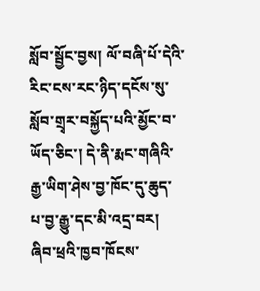སློབ་སྦྱོང་བྱས། ལོ་བཞི་པོ་དེའི་རིང་ངས་རང་ཉིད་དངོས་སུ་སློབ་གྲྭར་བསྐྱོད་པའི་མྱོང་བ་ཡོད་ཅིང་། དེ་ནི་རྨང་གཞིའི་རྒྱ་ཡིག་ཤེས་བྱ་ཁོང་དུ་ཆུད་པ་བྱ་རྒྱུ་དང་མི་འདྲ་བར། ཞིབ་ཕྲའི་ཁྱབ་ཁོངས་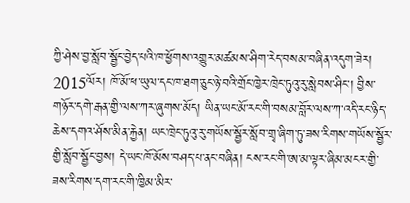ཀྱི་ཤེས་བྱ་སློབ་སྦྱོང་བྱེད་པའི་ཁ་ཕྱོགས་འགྱུར་མཚམས་ཤིག་རེད་བསམ་བཞིན་འདུག་ཟེར།
2015ལོར། ཁོ་མོ་ཕ་ཡུལ་དང་ཁ་ཐག་ཅུང་ཉེ་བའི་གྲོང་ཁྱེར་ཁྲེང་ཏུའུ་རུ་སླེབས་ཤིང་། བྱིས་གཉོར་དགེ་རྒན་གྱི་ལས་ཀར་ཞུགས་མོད། ཡིན་ཡང་མོ་རང་གི་བསམ་བློར་ལས་ཀ་འདི་རང་ཉིད་ཆེས་དགའ་ཤོས་མིན་རྐྱེན། ཡང་ཁྲེང་ཏུའུ་རུ་གཡོས་སྦྱོར་སློབ་གྲྭ་ཞིག་ཏུ་ཟས་རིགས་གཡོས་སྦྱོར་གྱི་སློབ་སྦྱོང་བྱས། དེ་ཡང་ཁོ་མོས་བཤད་པ་ནང་བཞིན། ངས་རང་གི་ཨ་མ་ལྟར་ཞིམ་མངར་གྱི་ཟས་རིགས་དག་རང་གི་ཁྱིམ་མིར་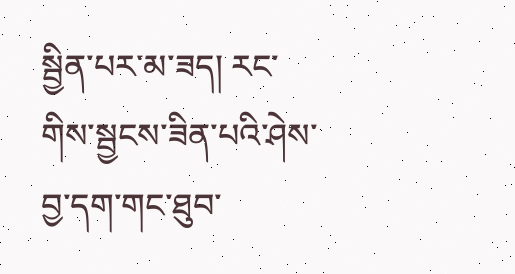སྦྱིན་པར་མ་ཟད། རང་གིས་སྦྱངས་ཟིན་པའི་ཤེས་བྱ་དག་གང་ཐུབ་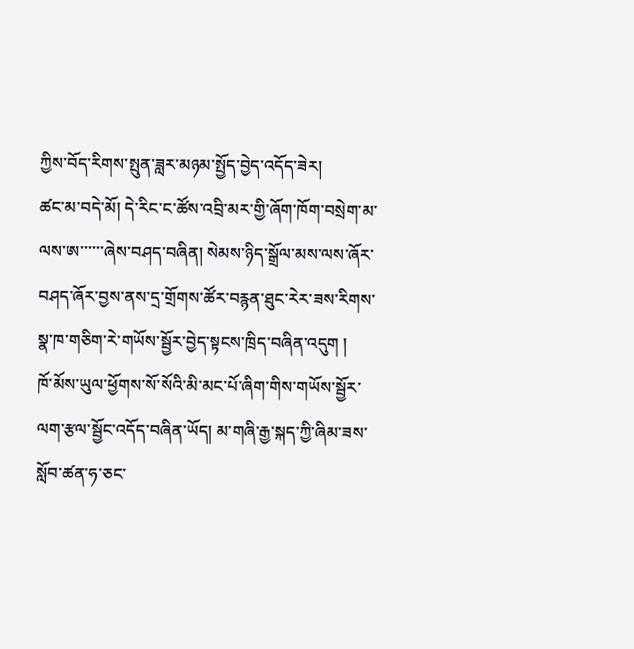ཀྱིས་བོད་རིགས་སྤུན་ཟླར་མཉམ་སྤྱོད་བྱེད་འདོད་ཟེར།
ཚང་མ་བདེ་མོ། དེ་རིང་ང་ཚོས་འབྲི་མར་གྱི་ཞོག་ཁོག་བསྲེག་མ་ལས་ཨ་་་་་་ཞེས་བཤད་བཞིན། སེམས་ཉིད་སྒྲོལ་མས་ལས་ཞོར་བཤད་ཞོར་བྱས་ནས་དྲ་གྲོགས་ཚོར་བརྙན་ཐུང་རེར་ཟས་རིགས་སྣ་ཁ་གཅིག་རེ་གཡོས་སྦྱོར་བྱེད་སྟངས་ཁྲིད་བཞིན་འདུག །
ཁོ་མོས་ཡུལ་ཕྱོགས་སོ་སོའི་མི་མང་པོ་ཞིག་གིས་གཡོས་སྦྱོར་ལག་རྩལ་སྦྱོང་འདོད་བཞིན་ཡོད། མ་གཞི་རྒྱ་སྐད་ཀྱི་ཞིམ་ཟས་སློབ་ཚན་ཧ་ཅང་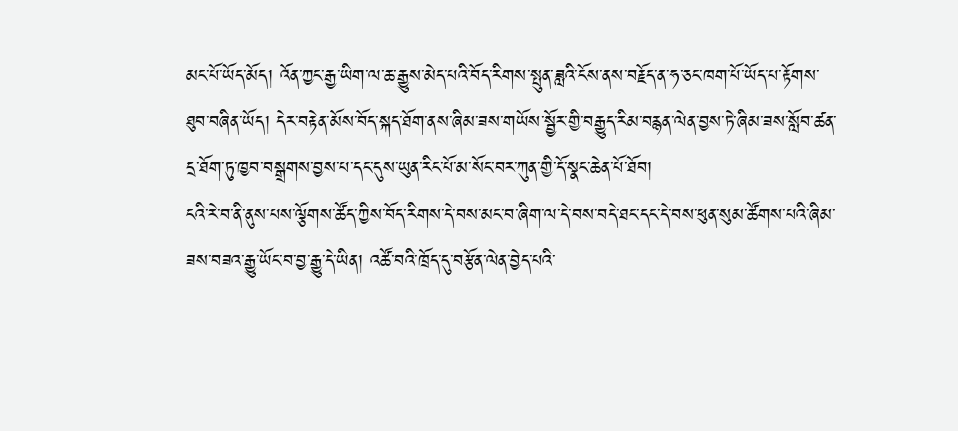མང་པོ་ཡོད་མོད། འོན་ཀྱང་རྒྱ་ཡིག་ལ་ཆ་རྒྱུས་མེད་པའི་བོད་རིགས་སྤུན་ཟླའི་ངོས་ནས་བརྗོད་ན་ཧ་ཅང་ཁག་པོ་ཡོད་པ་རྟོགས་ཐུབ་བཞིན་ཡོད། དེར་བརྟེན་མོས་བོད་སྐད་ཐོག་ནས་ཞིམ་ཟས་གཡོས་སྦྱོར་གྱི་བརྒྱུད་རིམ་བརྙན་ལེན་བྱས་ཏེ་ཞིམ་ཟས་སློབ་ཚན་དྲ་ཐོག་ཏུ་ཁྱབ་བསྒྲགས་བྱས་པ་དང་དུས་ཡུན་རིང་པོ་མ་སོང་བར་ཀུན་གྱི་དོ་སྣང་ཆེན་པོ་ཐོབ།
ངའི་རེ་བ་ནི་ནུས་པས་ལྕོགས་ཚོད་ཀྱིས་བོད་རིགས་དེ་བས་མང་བ་ཞིག་ལ་དེ་བས་བདེ་ཐང་དང་དེ་བས་ཕུན་སུམ་ཚོགས་པའི་ཞིམ་ཟས་བཟའ་རྒྱུ་ཡོང་བ་བྱ་རྒྱུ་དེ་ཡིན། འཚོ་བའི་ཁྲོད་དུ་བརྩོན་ལེན་བྱེད་པའི་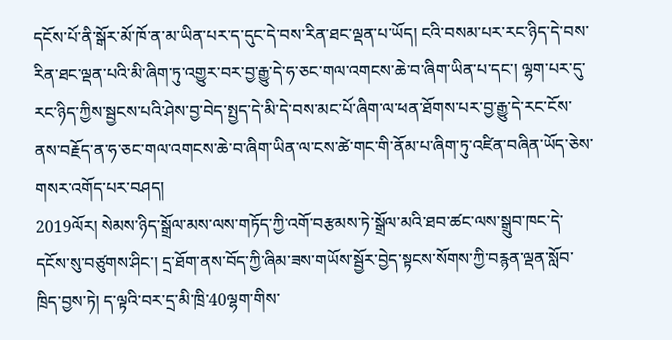དངོས་པོ་ནི་སྒོར་མོ་ཁོ་ན་མ་ཡིན་པར་ད་དུང་དེ་བས་རིན་ཐང་ལྡན་པ་ཡོད། ངའི་བསམ་པར་རང་ཉིད་དེ་བས་རིན་ཐང་ལྡན་པའི་མི་ཞིག་ཏུ་འགྱུར་བར་བྱ་རྒྱུ་དེ་ཧ་ཅང་གལ་འགངས་ཆེ་བ་ཞིག་ཡིན་པ་དང་། ལྷག་པར་དུ་རང་ཉིད་ཀྱིས་སྦྱངས་པའི་ཤེས་བྱ་བེད་སྤྱད་དེ་མི་དེ་བས་མང་པོ་ཞིག་ལ་ཕན་ཐོགས་པར་བྱ་རྒྱུ་དེ་རང་ངོས་ནས་བརྗོད་ན་ཧ་ཅང་གལ་འགངས་ཆེ་བ་ཞིག་ཡིན་ལ་ངས་ཚེ་གང་གི་ནོམ་པ་ཞིག་ཏུ་འཛིན་བཞིན་ཡོད་ཅེས་གསར་འགོད་པར་བཤད།
2019ལོར། སེམས་ཉིད་སྒྲོལ་མས་ལས་གཏོད་ཀྱི་འགོ་བརྩམས་ཏེ་སྒྲོལ་མའི་ཐབ་ཚང་ལས་སྒྲུབ་ཁང་དེ་དངོས་སུ་བཙུགས་ཤིང་། དྲ་ཐོག་ནས་བོད་ཀྱི་ཞིམ་ཟས་གཡོས་སྦྱོར་བྱེད་སྟངས་སོགས་ཀྱི་བརྙན་ལྡན་སློབ་ཁྲིད་བྱས་ཏེ། ད་ལྟའི་བར་དྲ་མི་ཁྲི་40ལྷག་གིས་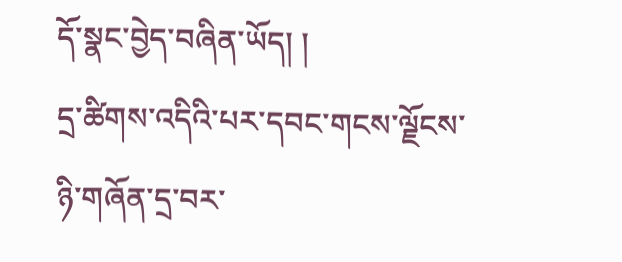དོ་སྣང་བྱེད་བཞིན་ཡོད། །
དྲ་ཚིགས་འདིའི་པར་དབང་གངས་ལྗོངས་ཉི་གཞོན་དྲ་བར་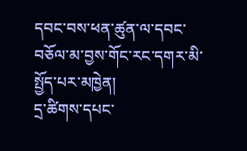དབང་བས་ཕན་ཚུན་ལ་དབང་བཅོལ་མ་བྱས་གོང་རང་དགར་མི་སྤྱོད་པར་མཁྱེན།
དྲ་ཚིགས་དཔང་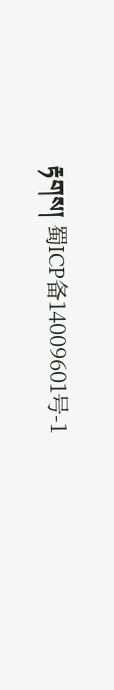རྟགས། 蜀ICP备14009601号-1